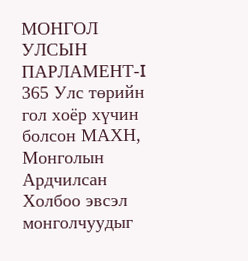МОНГОЛ УЛСЫН ПАРЛАМЕНТ-I 365 Улс төрийн гол хоёр хүчин болсон МАХН, Монголын Ардчилсан Холбоо эвсэл монголчуудыг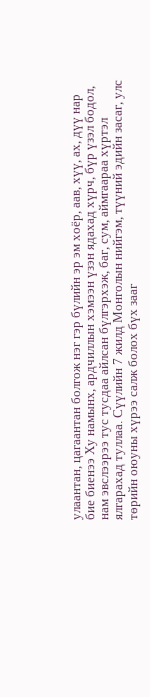улаантан, цагаантан болгож нэг гэр бүлийн эр эм хоёр, аав, хүү, ах, дүү нар бие биенээ Ху намынх, ардчиллын хэмээн үзэн ядахад хүрч, бүр үзэл бодол, нам эвслээрээ тус тусдаа айлсан бүлгэрхэж, баг, сум, аймгаараа хүртэл ялгарахад туллаа. Сүүлийн 7 жилд Монголын нийгэм, түүний эдийн засаг, улс төрийн оюуны хүрээ салж болох бүх зааг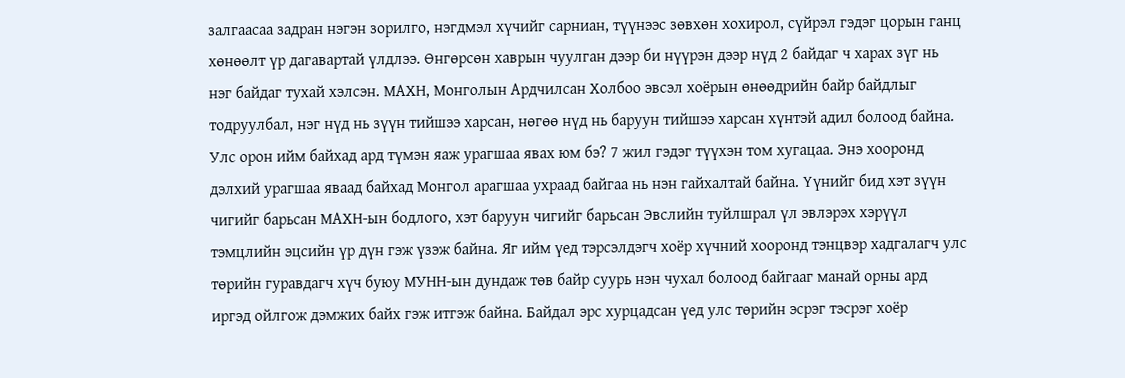залгаасаа задран нэгэн зорилго, нэгдмэл хүчийг сарниан, түүнээс зөвхөн хохирол, сүйрэл гэдэг цорын ганц хөнөөлт үр дагавартай үлдлээ. Өнгөрсөн хаврын чуулган дээр би нүүрэн дээр нүд 2 байдаг ч харах зүг нь нэг байдаг тухай хэлсэн. МАХН, Монголын Ардчилсан Холбоо эвсэл хоёрын өнөөдрийн байр байдлыг тодруулбал, нэг нүд нь зүүн тийшээ харсан, нөгөө нүд нь баруун тийшээ харсан хүнтэй адил болоод байна. Улс орон ийм байхад ард түмэн яаж урагшаа явах юм бэ? 7 жил гэдэг түүхэн том хугацаа. Энэ хооронд дэлхий урагшаа яваад байхад Монгол арагшаа ухраад байгаа нь нэн гайхалтай байна. Үүнийг бид хэт зүүн чигийг барьсан МАХН-ын бодлого, хэт баруун чигийг барьсан Эвслийн туйлшрал үл эвлэрэх хэрүүл тэмцлийн эцсийн үр дүн гэж үзэж байна. Яг ийм үед тэрсэлдэгч хоёр хүчний хооронд тэнцвэр хадгалагч улс төрийн гуравдагч хүч буюу МУНН-ын дундаж төв байр суурь нэн чухал болоод байгааг манай орны ард иргэд ойлгож дэмжих байх гэж итгэж байна. Байдал эрс хурцадсан үед улс төрийн эсрэг тэсрэг хоёр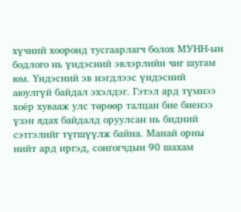хүчний хооронд тусгаарлагч болох МУНН-ын бодлого нь үндэсний эвлэрлийн чиг шугам юм. Үндэсний эв нэгдлээс үндэсний аюулгүй байдал эхэлдэг. Гэтэл ард түмнээ хоёр хувааж улс төрөөр талцан бие биенээ үзэн ядах байдалд оруулсан нь бидний сэтгэлийг түгшүүлж байна. Манай орны нийт ард иргэд, сонгогчдын 90 шахам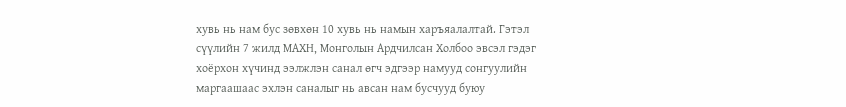хувь нь нам бус зөвхөн 10 хувь нь намын харъяалалтай. Гэтэл сүүлийн 7 жилд МАХН, Монголын Ардчилсан Холбоо эвсэл гэдэг хоёрхон хүчинд ээлжлэн санал өгч эдгээр намууд сонгуулийн маргаашаас эхлэн саналыг нь авсан нам бусчууд буюу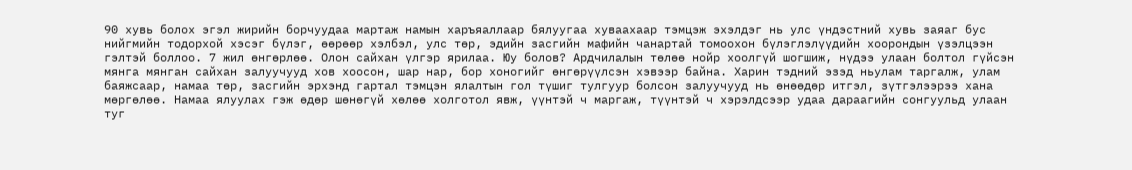90 хувь болох эгэл жирийн борчуудаа мартаж намын харъяаллаар бялуугаа хуваахаар тэмцэж эхэлдэг нь улс үндэстний хувь заяаг бус нийгмийн тодорхой хэсэг бүлэг, өөрөөр хэлбэл, улс төр, эдийн засгийн мафийн чанартай томоохон бүлэглэлүүдийн хоорондын үзэлцээн гэлтэй боллоо. 7 жил өнгөрлөө. Олон сайхан үлгэр ярилаа. Юу болов? Ардчилалын төлөө нойр хоолгүй шогшиж, нүдээ улаан болтол гүйсэн мянга мянган сайхан залуучууд хов хоосон, шар нар, бор хоногийг өнгөрүүлсэн хэвээр байна. Харин тэдний эзэд ньулам таргалж, улам баяжсаар, намаа төр, засгийн эрхэнд гартал тэмцэн ялалтын гол түшиг тулгуур болсон залуучууд нь өнөөдөр итгэл, зүтгэлээрээ хана мөргөлөө. Намаа ялуулах гэж өдөр шөнөгүй хөлөө холготол явж, үүнтэй ч маргаж, түүнтэй ч хэрэлдсээр удаа дараагийн сонгуульд улаан туг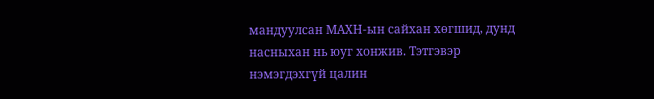мандуулсан МАХН-ын сайхан хөгшид, дунд насныхан нь юуг хонжив. Тэтгэвэр нэмэгдэхгүй цалин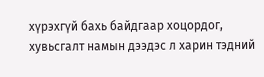хүрэхгүй бахь байдгаар хоцордог, хувьсгалт намын дээдэс л харин тэдний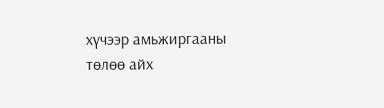хүчээр амьжиргааны төлөө айх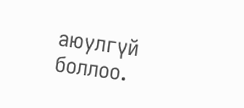аюулгүй боллоо.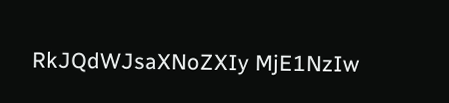RkJQdWJsaXNoZXIy MjE1NzIw